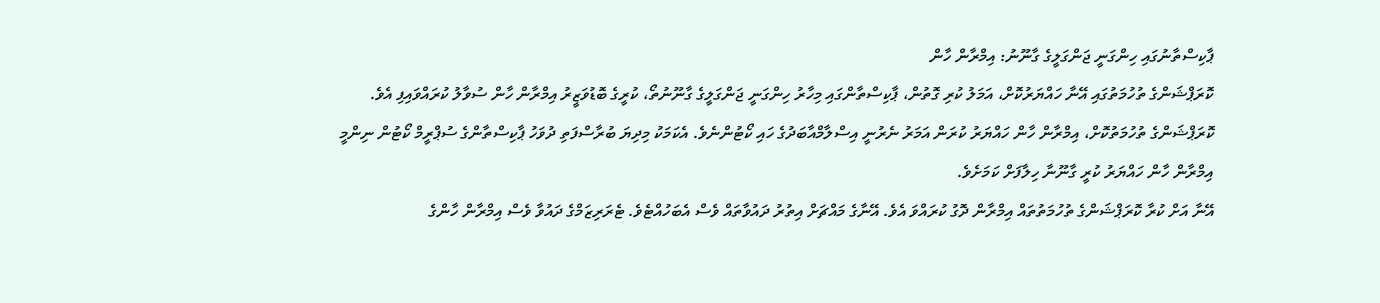ޕާކިސްތާނުގައި ހިންގަނީ ޖަންގަލީގެ ގާނޫނު: އިމްރާން ހާން
ކޮރަޕްޝަންގެ ތުހުމަތުގައި އޭނާ ހައްޔަރުކޮށް، އަމަލު ކުރި ގޮތުން، ޕާކިސްތާންގައި މިހާރު ހިންގަނީ ޖަންގަލީގެ ގާނޫނުތޯ، ކުރީގެ ބޮޑުވަޒީރު އިމްރާން ހާން ސުވާލު ކުރައްވައިފި އެވެ.
ކޮރަޕްޝަންގެ ތުހުމަތުކޮށް، އިމްރާން ހާން ހައްޔަރު ކުރަން އަމަރު ނެރުނީ އިސްލާމްއާބަދުގެ ހައި ކޯޓުންނެވެ. އެކަމަކު މިދިޔަ ބުރާސްފަތި ދުވަހު ޕާކިސްތާންގެ ސުޕްރީމް ކޯޓުން ނިންމީ އިމްރާން ހާން ހައްޔަރު ކުރީ ގާނޫނާ ހިލާފަށް ކަމަށެވެ.
އޭނާ އަށް ކުރާ ކޮރަޕްޝަންގެ ތުހުމަތުތައް އިމްރާން ދޮގު ކުރައްވަ އެވެ. އޭނާގެ މައްޗަށް އިތުރު ދައުވާތައް ވެސް އެބަހުއްޓެވެ. ޓެރަރިޒަމްގެ ދައުވާ ވެސް އިމްރާން ހާންގެ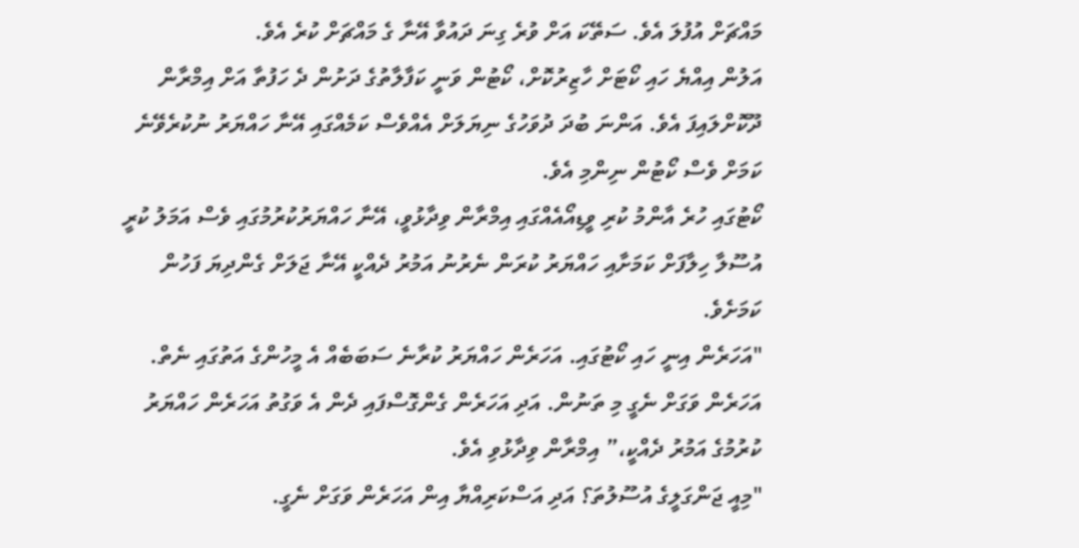މައްޗަށް އުފުލަ އެވެ. ސަތޭކަ އަށް ވުރެ ގިނަ ދައުވާ އޭނާ ގެ މައްޗަށް ކުރެ އެވެ.
އަލުން އިއްޔެ ހައި ކޯޓަށް ހާޒިރުކޮށް، ކޯޓުން ވަނީ ކަފާލާތުގެ ދަށުން ދެ ހަފުތާ އަށް އިމްރާން ދޫކޮށްލައިފަ އެވެ. އަންނަ ބުދަ ދުވަހުގެ ނިޔަލަށް އެއްވެސް ކަމެއްގައި އޭނާ ހައްޔަރު ނުކުރެވޭނެ ކަމަށް ވެސް ކޯޓުން ނިންމި އެވެ.
ކޯޓުގައި ހުރެ އާންމު ކުރި ވީޑިއޯއެއްގައި އިމްރާން ވިދާޅުވީ، އޭނާ ހައްޔަރުކުރުމުގައި ވެސް އަމަލު ކުރީ އުސޫލާ ހިލާފަށް ކަމަށާއި ހައްޔަރު ކުރަން ނެރުނު އަމުރު ދެއްކީ އޭނާ ޖަލަށް ގެންދިޔަ ފަހުން ކަމަށެވެ.
"އަހަރެން އިނީ ހައި ކޯޓުގައި. އަހަރެން ހައްޔަރު ކުރާނެ ސަބަބެއް އެ މީހުންގެ އަތުގައި ނެތް. އަހަރެން ވަގަށް ނެގީ މި ތަނުން. އަދި އަހަރެން ގެންގޮސްފައި ދެން އެ ވަގުތު އަހަރެން ހައްޔަރު ކުރުމުގެ އަމުރު ދެއްކީ،” އިމްރާން ވިދާޅުވި އެވެ.
"މިއީ ޖަންގަލީގެ އުސޫލުތަ؟ އަދި އަސްކަރިއްޔާ އިން އަހަރެން ވަގަށް ނެގީ.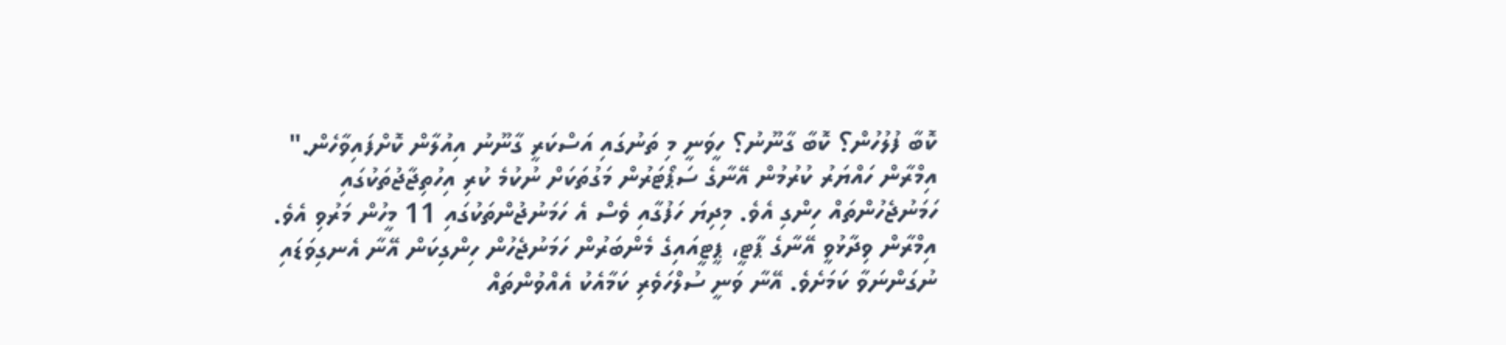ކޮބާ ފުލުހުން؟ ކޮބާ ގާނޫނު؟ ހީވަނީ މި ތަނުގައި އަސްކަރީ ގާނޫނު އިއުލާން ކޮށްފައިވާހެން."
އިމްރާން ހައްޔަރު ކުރުމުން އޭނާގެ ސަޕޯޓަރުން މަގުތަކަށް ނުކުމެ ކުރި އިހުތިޖާޖުތަކުގައި ހަމަނުޖެހުންތައް ހިންގި އެވެ. މިދިޔަ ހަފުގާއި ވެސް އެ ހަމަނުޖުންތަކުގައި 11 މީހުން މަރުވި އެވެ.
އިމްރާން ވިދާޅުވީ އޭނާގެ ޕާޓީ، ޕީޓީއައިގެ މެންބަރުން ހަމަނުޖެހުން ހިންގިކަން އޭނާ އެނގިވަޑައި ނުގަންނަވާ ކަމަށެވެ. އޭނާ ވަނީ ސުލްހަވެރި ކަމާއެކު އެއްވުންތައް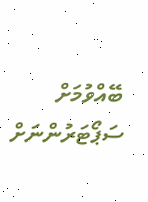ބޭއްވުމަށް ސަޕޯޓަރުންނަށް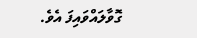ގޮވާލައްވައިފަ އެވެ.